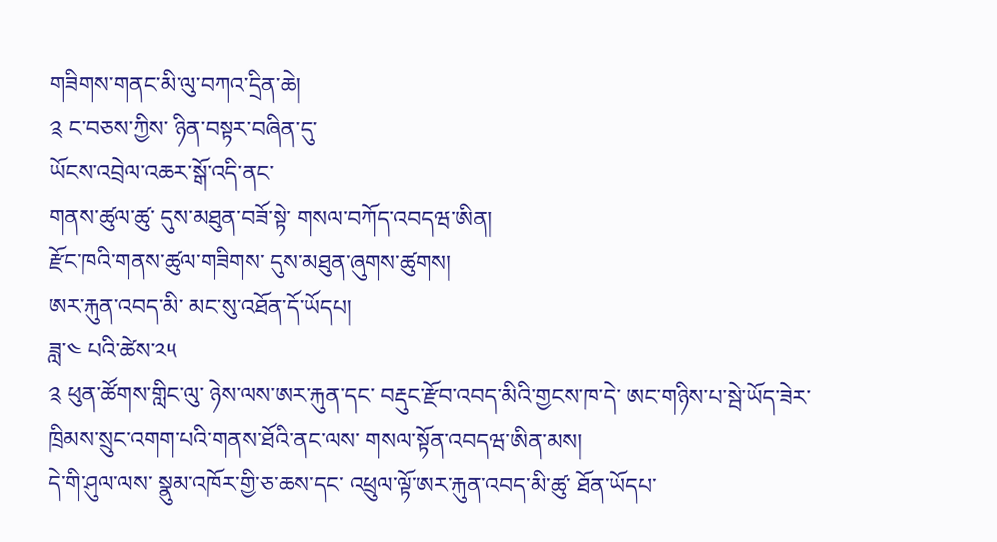གཟིགས་གནང་མི་ལུ་བཀའ་དྲིན་ཆེ།
༉ ང་བཅས་ཀྱིས་ ཉིན་བསྟར་བཞིན་དུ་
ཡོངས་འབྲེལ་འཆར་སྒོ་འདི་ནང་
གནས་ཚུལ་ཚུ་ དུས་མཐུན་བཟོ་སྟེ་ གསལ་བཀོད་འབདཝ་ཨིན།
རྫོང་ཁའི་གནས་ཚུལ་གཟིགས་ དུས་མཐུན་ཞུགས་ཚུགས།
ཨར་རྐུན་འབད་མི་ མང་སུ་འཐོན་དོ་ཡོདཔ།
ཟླ་༤ པའི་ཚེས་༢༥
༉ ཕུན་ཚོགས་གླིང་ལུ་ ཉེས་ལས་ཨར་རྐུན་དང་ བརྡུང་རྫོབ་འབད་མིའི་གྱངས་ཁ་དེ་ ཨང་གཉིས་པ་སྦེ་ཡོད་ཟེར་ ཁྲིམས་སྲུང་འགག་པའི་གནས་ཐོའི་ནང་ལས་ གསལ་སྟོན་འབདཝ་ཨིན་མས།
དེ་གི་ཤུལ་ལས་ སྣུམ་འཁོར་གྱི་ཅ་ཆས་དང་ འཕྲུལ་ལྟོ་ཨར་རྐུན་འབད་མི་ཚུ་ ཐོན་ཡོདཔ་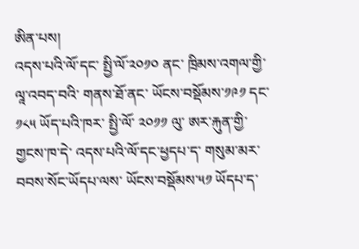ཨིན་པས།
འདས་པའི་ལོ་དང་ སྤྱི་ལོ་༢༠༡༠ ནང་ ཁྲིམས་འགལ་གྱི་ལཱ་འབད་བའི་ གནས་ཐོ་ནང་ ཡོངས་བསྡོམས་༡༩༡ དང་༡༨༥ ཡོད་པའི་ཁར་ སྤྱི་ལོ་ ༢༠༡༡ ལུ་ ཨར་རྐུན་གྱི་གྱངས་ཁ་དེ་ འདས་པའི་ལོ་དང་ཕྱདཔ་ད་ གསུམ་མར་བབས་སོང་ཡོདཔ་ལས་ ཡོངས་བསྡོམས་༥༡ ཡོདཔ་ད་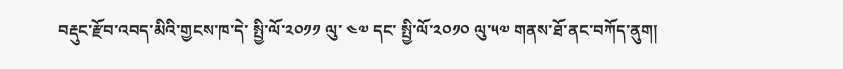བརྡུང་རྫོབ་འབད་མིའི་གྱངས་ཁ་དེ་ སྤྱི་ལོ་༢༠༡༡ ལུ་ ༤༧ དང་ སྤྱི་ལོ་༢༠༡༠ ལུ་༥༧ གནས་ཐོ་ནང་བཀོད་ནུག།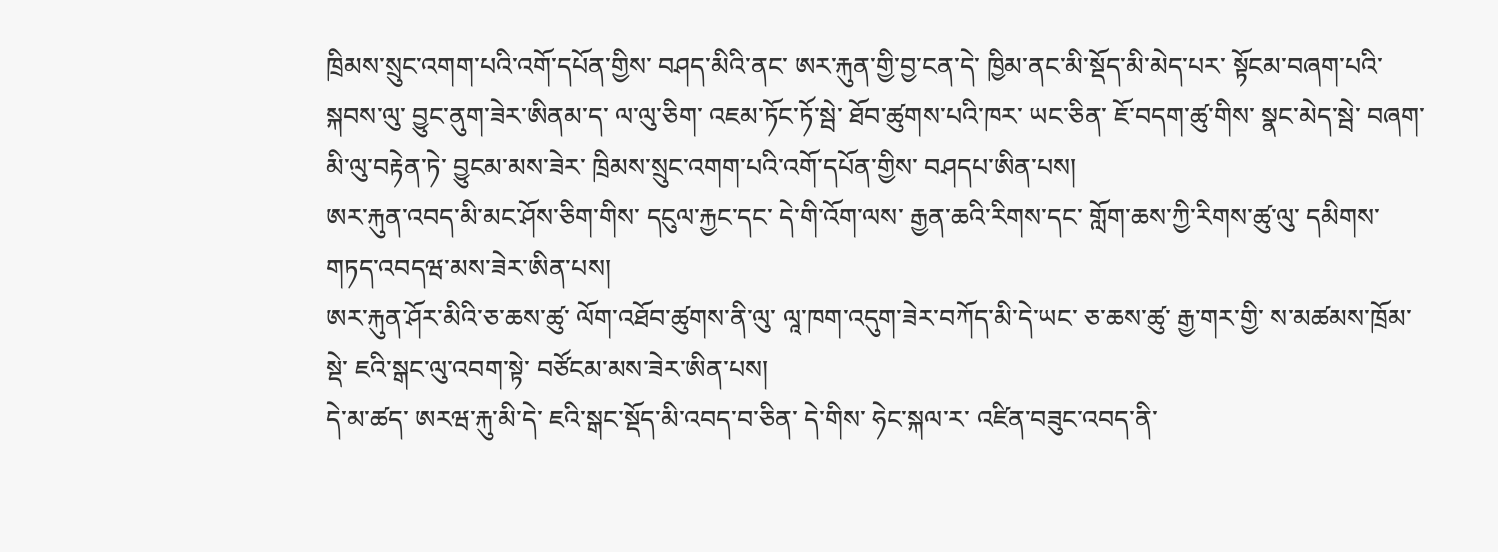ཁྲིམས་སྲུང་འགག་པའི་འགོ་དཔོན་གྱིས་ བཤད་མིའི་ནང་ ཨར་རྐུན་གྱི་བྱ་ངན་དེ་ ཁྱིམ་ནང་མི་སྡོད་མི་མེད་པར་ སྟོངམ་བཞག་པའི་སྐབས་ལུ་ བྱུང་ནུག་ཟེར་ཨིནམ་ད་ ལ་ལུ་ཅིག་ འཇམ་ཏོང་ཏོ་སྦེ་ ཐོབ་ཚུགས་པའི་ཁར་ ཡང་ཅིན་ ཇོ་བདག་ཚུ་གིས་ སྣང་མེད་སྦེ་ བཞག་མི་ལུ་བརྟེན་ཏེ་ བྱུངམ་མས་ཟེར་ ཁྲིམས་སྲུང་འགག་པའི་འགོ་དཔོན་གྱིས་ བཤདཔ་ཨིན་པས།
ཨར་རྐུན་འབད་མི་མང་ཤོས་ཅིག་གིས་ དངུལ་རྐྱང་དང་ དེ་གི་འོག་ལས་ རྒྱན་ཆའི་རིགས་དང་ གློག་ཆས་ཀྱི་རིགས་ཚུ་ལུ་ དམིགས་གཏད་འབདཝ་མས་ཟེར་ཨིན་པས།
ཨར་རྐུན་ཤོར་མིའི་ཅ་ཆས་ཚུ་ ལོག་འཐོབ་ཚུགས་ནི་ལུ་ ལཱ་ཁག་འདུག་ཟེར་བཀོད་མི་དེ་ཡང་ ཅ་ཆས་ཚུ་ རྒྱ་གར་གྱི་ ས་མཚམས་ཁྲོམ་སྡེ་ ཇའི་སྒང་ལུ་འབག་སྟེ་ བཙོངམ་མས་ཟེར་ཨིན་པས།
དེ་མ་ཚད་ ཨརཝ་རྐུ་མི་དེ་ ཇའི་སྒང་སྡོད་མི་འབད་བ་ཅིན་ དེ་གིས་ ཧེང་སྐལ་ར་ འཛིན་བཟུང་འབད་ནི་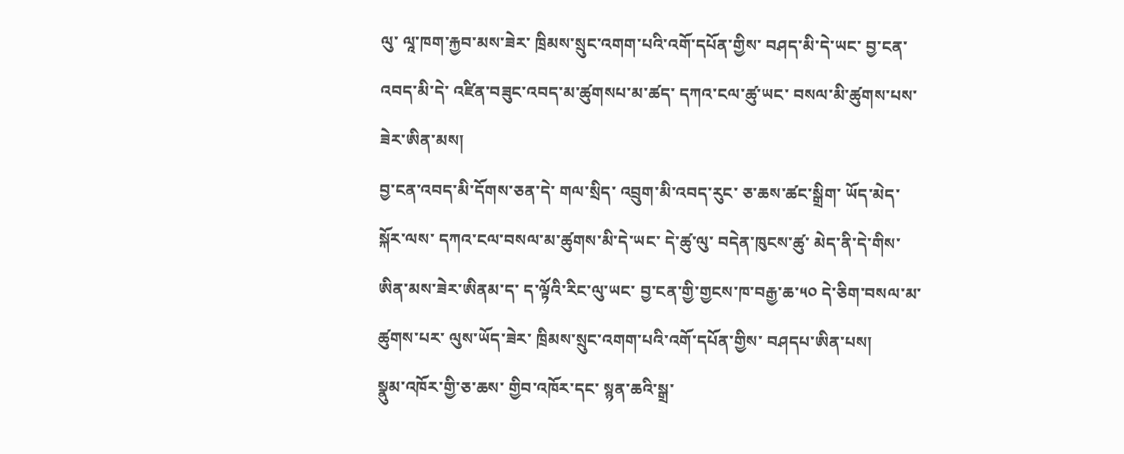ལུ་ ལཱ་ཁག་རྐྱབ་མས་ཟེར་ ཁྲིམས་སྲུང་འགག་པའི་འགོ་དཔོན་གྱིས་ བཤད་མི་དེ་ཡང་ བྱ་ངན་འབད་མི་དེ་ འཛིན་བཟུང་འབད་མ་ཚུགསཔ་མ་ཚད་ དཀའ་ངལ་ཚུ་ཡང་ བསལ་མི་ཚུགས་པས་ཟེར་ཨིན་མས།
བྱ་ངན་འབད་མི་དོགས་ཅན་དེ་ གལ་སྲིད་ འབྲུག་མི་འབད་རུང་ ཅ་ཆས་ཚང་སྒྲིག་ ཡོད་མེད་སྐོར་ལས་ དཀའ་ངལ་བསལ་མ་ཚུགས་མི་དེ་ཡང་ དེ་ཚུ་ལུ་ བདེན་ཁུངས་ཚུ་ མེད་ནི་དེ་གིས་ ཨིན་མས་ཟེར་ཨིནམ་ད་ ད་ལྟོའི་རིང་ལུ་ཡང་ བྱ་ངན་གྱི་གྱངས་ཁ་བརྒྱ་ཆ་༥༠ དེ་ཅིག་བསལ་མ་ཚུགས་པར་ ལུས་ཡོད་ཟེར་ ཁྲིམས་སྲུང་འགག་པའི་འགོ་དཔོན་གྱིས་ བཤདཔ་ཨིན་པས།
སྣུམ་འཁོར་གྱི་ཅ་ཆས་ གྱིབ་འཁོར་དང་ སྙན་ཆའི་སྒྲ་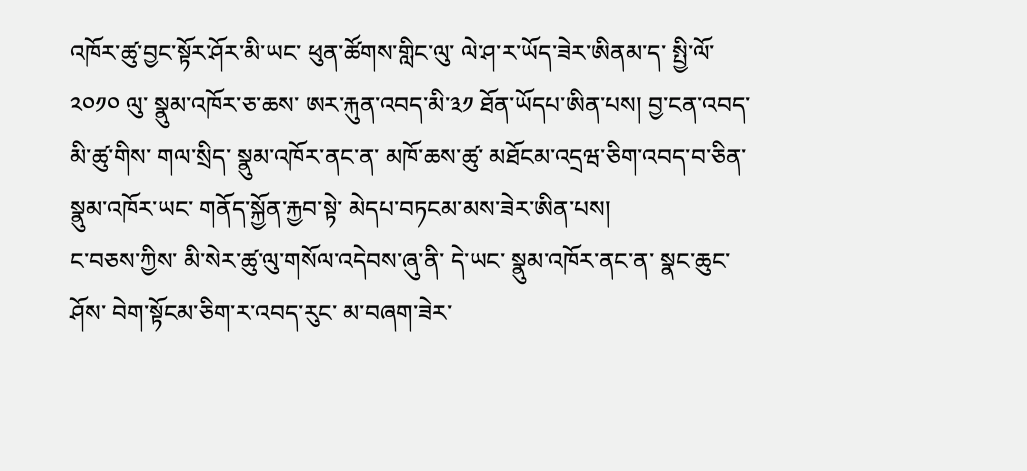འཁོར་ཚུ་བྱང་སྟོར་ཤོར་མི་ཡང་ ཕུན་ཚོགས་གླིང་ལུ་ ལེ་ཤ་ར་ཡོད་ཟེར་ཨིནམ་ད་ སྤྱི་ལོ་ ༢༠༡༠ ལུ་ སྣུམ་འཁོར་ཅ་ཆས་ ཨར་རྐུན་འབད་མི་༣༡ ཐོན་ཡོདཔ་ཨིན་པས། བྱ་ངན་འབད་མི་ཚུ་གིས་ གལ་སྲིད་ སྣུམ་འཁོར་ནང་ན་ མཁོ་ཆས་ཚུ་ མཐོངམ་འདྲཝ་ཅིག་འབད་བ་ཅིན་ སྣུམ་འཁོར་ཡང་ གནོད་སྐྱོན་རྐྱབ་སྟེ་ མེདཔ་བཏངམ་མས་ཟེར་ཨིན་པས།
ང་བཅས་ཀྱིས་ མི་སེར་ཚུ་ལུ་གསོལ་འདེབས་ཞུ་ནི་ དེ་ཡང་ སྣུམ་འཁོར་ནང་ན་ སྣང་ཆུང་ཤོས་ བེག་སྟོངམ་ཅིག་ར་འབད་རུང་ མ་བཞག་ཟེར་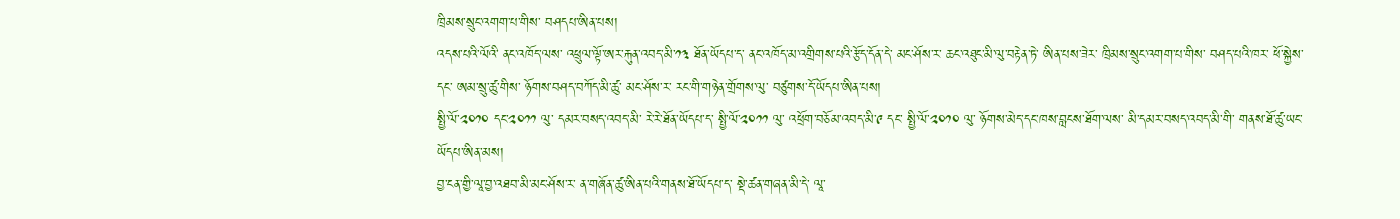ཁྲིམས་སྲུང་འགག་པ་གིས་ བཤདཔ་ཨིན་པས།
འདས་པའི་ལོའི་ ནང་འཁོད་ལས་ འཕྲུལ་ལྟོ་ཨར་རྐུན་འབད་མི་༡༣ ཐོན་ཡོདཔ་ད་ ནང་འཁོད་མ་འགྲིགས་པའི་རྩོད་དོན་དེ་ མང་ཤོས་ར་ ཆང་འཐུང་མི་ལུ་བརྟེན་ཏེ་ ཨིན་པས་ཟེར་ ཁྲིམས་སྲུང་འགག་པ་གིས་ བཤད་པའི་ཁར་ ཕོ་སྐྱེས་དང་ ཨམ་སྲུ་ཚུ་གིས་ ཉོགས་བཤད་བཀོད་མི་ཚུ་ མང་ཤོས་ར་ རང་གི་གཉེན་གྲོགས་ལུ་ བཙུགས་དོ་ཡོདཔ་ཨིན་པས།
སྤྱི་ལོ་༢༠༡༠ དང་༢༠༡༡ ལུ་ དམར་བསད་འབད་མི་ རེ་རེ་ཐོན་ཡོདཔ་ད་ སྤྱི་ལོ་༢༠༡༡ ལུ་ འཕྲོག་བཅོམ་འབད་མི་༩ དང་ སྤྱི་ལོ་༢༠༡༠ ལུ་ ཉོགས་མེད་དང་ཁས་བླངས་ཐོག་ལས་ མི་དམར་བསད་འབད་མི་གི་ གནས་ཐོ་ཚུ་ཡང་ཡོདཔ་ཨིན་མས།
བྱ་ངན་གྱི་ལཱ་བྱ་འཐབ་མི་མང་ཤོས་ར་ ན་གཞོན་ཚུ་ཨིན་པའི་གནས་ཐོ་ཡོདཔ་ད་ སྡེ་ཚན་གཞན་མི་དེ་ ལཱ་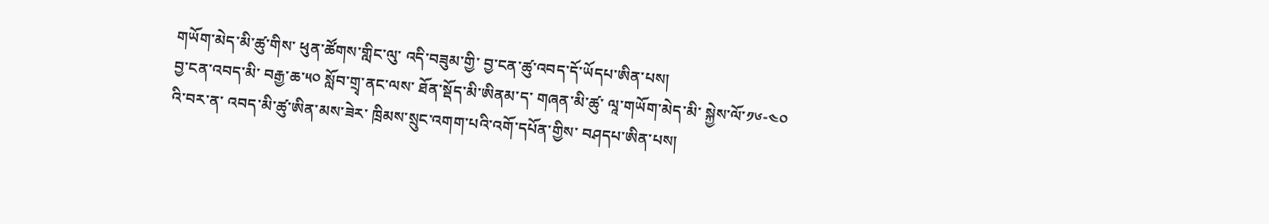གཡོག་མེད་མི་ཚུ་གིས་ ཕུན་ཚོགས་གླིང་ལུ་ འདི་བཟུམ་གྱི་ བྱ་ངན་ཚུ་འབད་དོ་ཡོདཔ་ཨིན་པས།
བྱ་ངན་འབད་མི་ བརྒྱ་ཆ་༥༠ སློབ་གྲྭ་ནང་ལས་ ཐོན་སྡོད་མི་ཨིནམ་ད་ གཞན་མི་ཚུ་ ལཱ་གཡོག་མེད་མི་ སྐྱེས་ལོ་༡༦-༤༠ འི་བར་ན་ འབད་མི་ཚུ་ཨིན་མས་ཟེར་ ཁྲིམས་སྲུང་འགག་པའི་འགོ་དཔོན་གྱིས་ བཤདཔ་ཨིན་པས།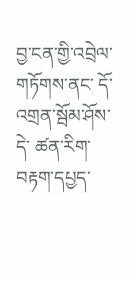བྱ་ངན་གྱི་འབྲེལ་གཏོགས་ནང་ དོ་འགྲན་སྦོམ་ཤོས་དེ་ ཚན་རིག་བརྟག་དཔྱད་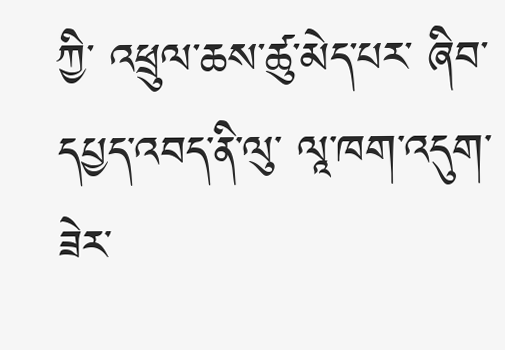ཀྱི་ འཕྲུལ་ཆས་ཚུ་མེད་པར་ ཞིབ་དཔྱད་འབད་ནི་ལུ་ ལཱ་ཁག་འདུག་ཟེར་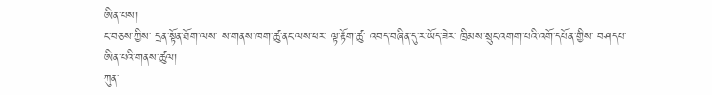ཨིན་པས།
ང་བཅས་ཀྱིས་ དྲན་སྟོན་ཐོག་ལས་ ས་གནས་ཁག་ཚུ་ནང་ལས་ཕར་ ལྟ་རྟོག་ཚུ་ འབད་བཞིན་དུ་ར་ཡོད་ཟེར་ ཁྲིམས་སྲུང་འགག་པའི་འགོ་དཔོན་གྱིས་ བཤདཔ་ཨིན་པའི་གནས་ཚུལ།
ཀུན་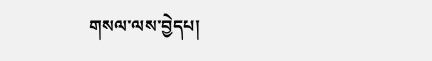གསལ་ལས་བྱེདཔ།